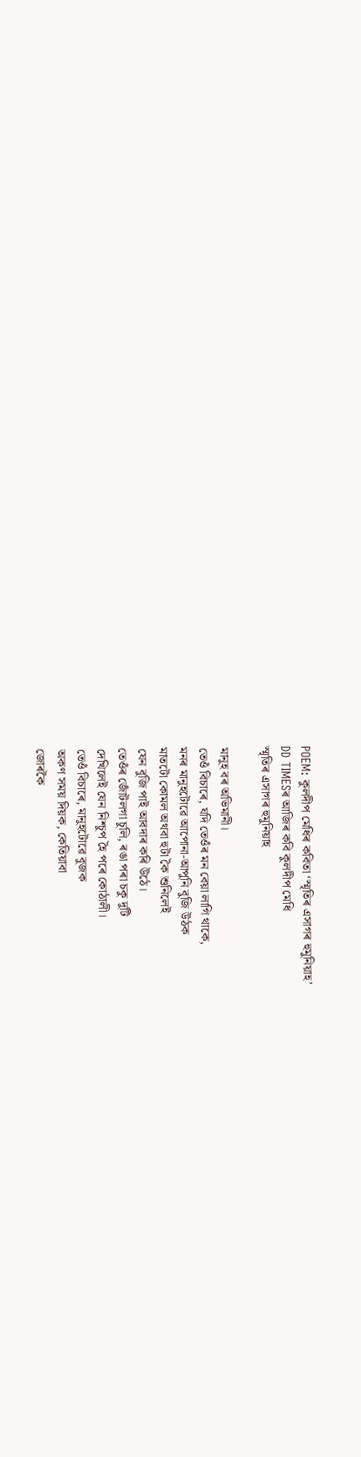POEM: কুলদীপ মেধিৰ কবিতা ‘স্মৃতিৰ এসাগৰ হুমুনিয়াহ’
DD TIMESৰ আজিৰ কবি কুলদীপ মেধি
স্মৃতিৰ এসাগৰ হুমুনিয়াহ

মানুহ বৰ অভিমানী।
তেওঁ বিচাৰে, যদি তেওঁৰ মন বেয়া লাগি থাকে,
মনৰ মানুহটোৱে আপোনা-আপুনি বুজি উঠক
মাতটো কোমল অথবা হুটা কৈ শুনিলেই
যেন বুজি পাই আবদাৰ কৰি উঠে।
তেওঁৰ জোঁটলগা চুলি, ৰঙা পৰা চকু দুটি
দেখিলেই যেন নিশ্চুপ হৈ পৰে কোঠালী।
তেওঁ বিচাৰে, মানুহটোৱে বুজক
অকণ সময় দিয়ক, কেতিয়াবা
জোৰকৈ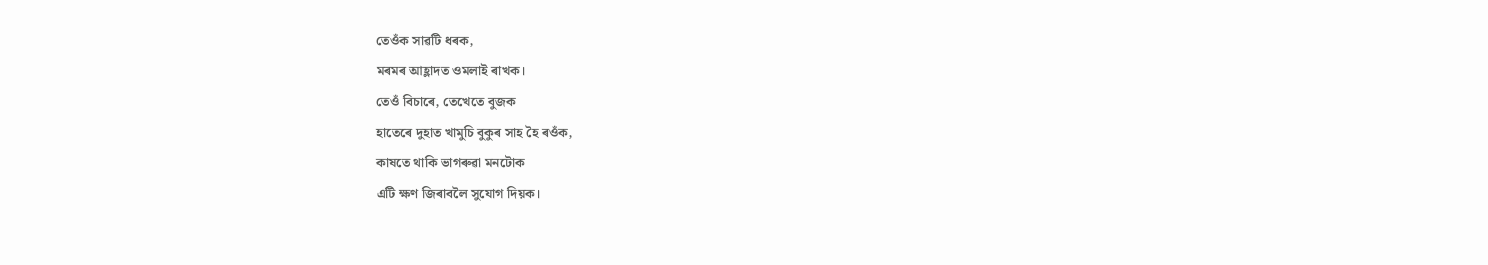তেওঁক সাৱটি ধৰক,
মৰমৰ আহ্লাদত ওমলাই ৰাখক।
তেওঁ বিচাৰে, তেখেতে বুজক
হাতেৰে দুহাত খামুচি বুকুৰ সাহ হৈ ৰওঁক,
কাষতে থাকি ভাগৰুৱা মনটোক
এটি ক্ষণ জিৰাবলৈ সুযোগ দিয়ক।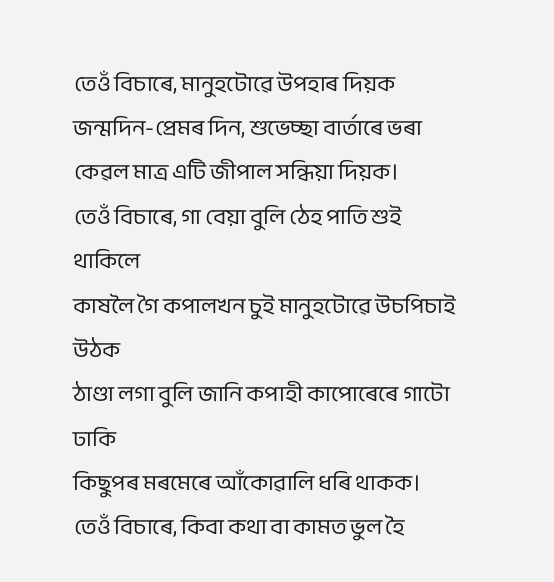তেওঁ বিচাৰে, মানুহটোৱে উপহাৰ দিয়ক
জন্মদিন-প্ৰেমৰ দিন, শুভেচ্ছা বাৰ্তাৰে ভৰা
কেৱল মাত্ৰ এটি জীপাল সন্ধিয়া দিয়ক।
তেওঁ বিচাৰে, গা বেয়া বুলি ঠেহ পাতি শুই থাকিলে
কাষলৈ গৈ কপালখন চুই মানুহটোৱে উচপিচাই উঠক
ঠাণ্ডা লগা বুলি জানি কপাহী কাপোৰেৰে গাটো ঢাকি
কিছুপৰ মৰমেৰে আঁকোৱালি ধৰি থাকক।
তেওঁ বিচাৰে, কিবা কথা বা কামত ভুল হৈ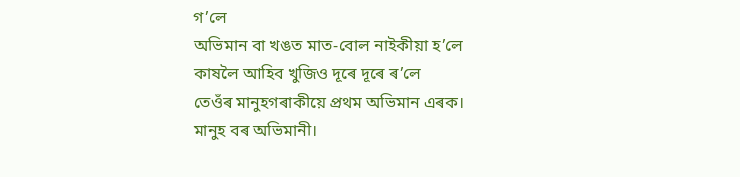গ’লে
অভিমান বা খঙত মাত-বোল নাইকীয়া হ’লে
কাষলৈ আহিব খুজিও দূৰে দূৰে ৰ’লে
তেওঁৰ মানুহগৰাকীয়ে প্ৰথম অভিমান এৰক।
মানুহ বৰ অভিমানী।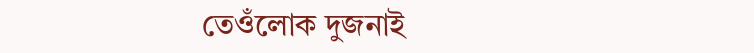তেওঁলোক দুজনাই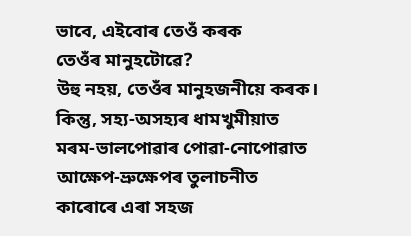ভাবে, এইবোৰ তেওঁ কৰক
তেওঁৰ মানুহটোৱে?
উহু নহয়, তেওঁৰ মানুহজনীয়ে কৰক।
কিন্তু, সহ্য-অসহ্যৰ ধামখুমীয়াত
মৰম-ভালপোৱাৰ পোৱা-নোপোৱাত
আক্ষেপ-ভ্ৰুক্ষেপৰ তুলাচনীত
কাৰোৰে এৰা সহজ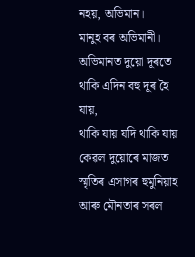নহয়, অভিমান।
মানুহ বৰ অভিমানী।
অভিমানত দুয়ো দূৰতে থাকি এদিন বহু দূৰ হৈ যায়,
থাকি যায় যদি থাকি যায় কেৱল দুয়োৰে মাজত
স্মৃতিৰ এসাগৰ হুমুনিয়াহ আৰু মৌনতাৰ সৰল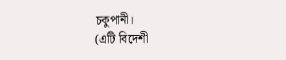চকুপানী।
(এটি বিদেশী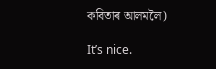কবিতাৰ আলমলৈ)

It’s nice.